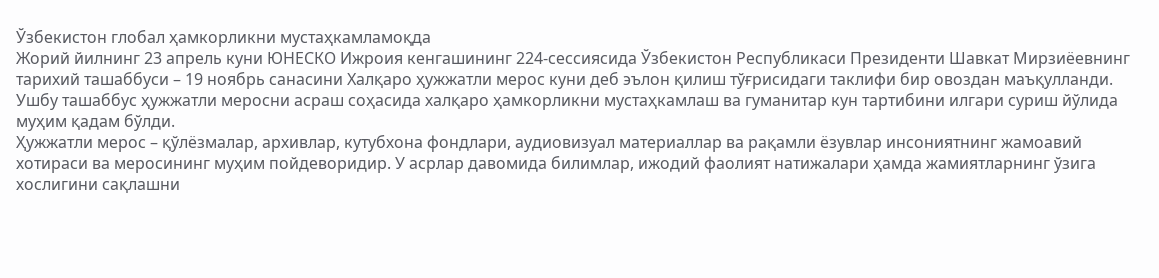Ўзбекистон глобал ҳамкорликни мустаҳкамламоқда
Жорий йилнинг 23 апрель куни ЮНЕСКО Ижроия кенгашининг 224-сессиясида Ўзбекистон Республикаси Президенти Шавкат Мирзиёевнинг тарихий ташаббуси – 19 ноябрь санасини Халқаро ҳужжатли мерос куни деб эълон қилиш тўғрисидаги таклифи бир овоздан маъқулланди. Ушбу ташаббус ҳужжатли меросни асраш соҳасида халқаро ҳамкорликни мустаҳкамлаш ва гуманитар кун тартибини илгари суриш йўлида муҳим қадам бўлди.
Ҳужжатли мерос – қўлёзмалар, архивлар, кутубхона фондлари, аудиовизуал материаллар ва рақамли ёзувлар инсониятнинг жамоавий хотираси ва меросининг муҳим пойдеворидир. У асрлар давомида билимлар, ижодий фаолият натижалари ҳамда жамиятларнинг ўзига хослигини сақлашни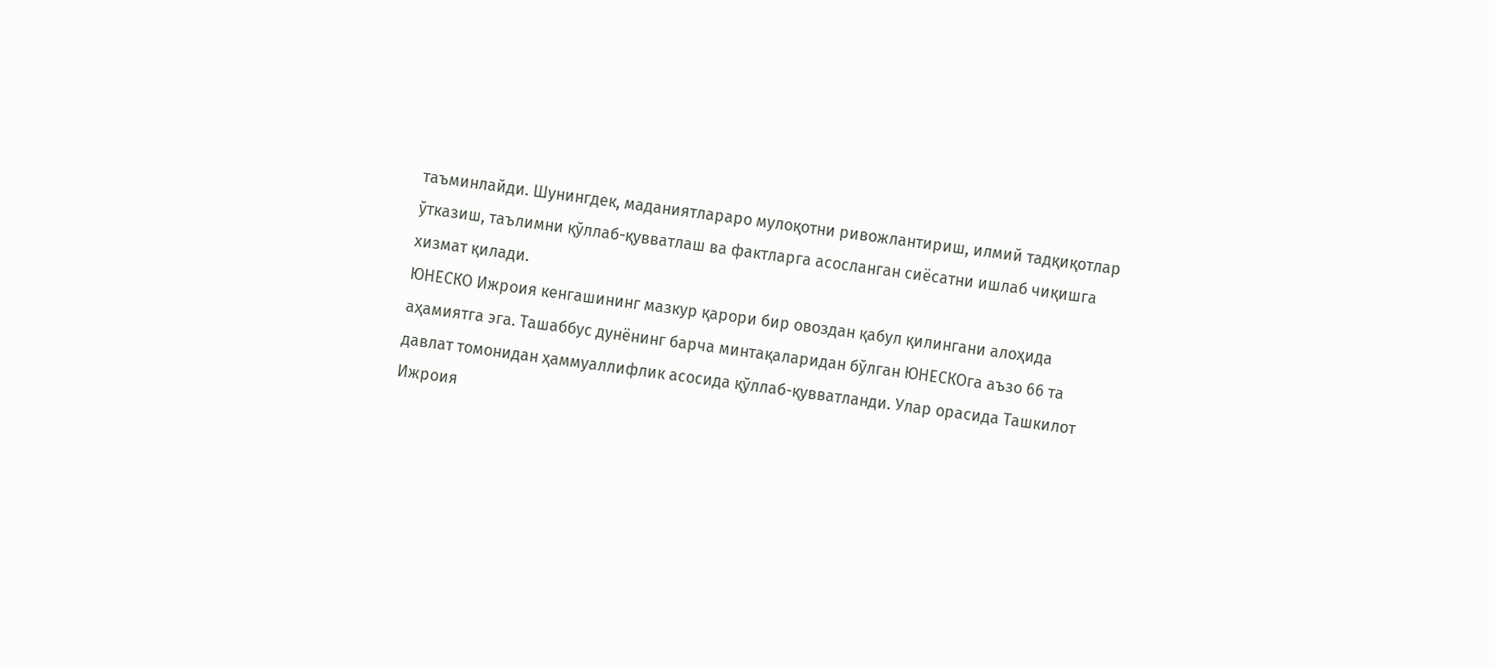таъминлайди. Шунингдек, маданиятлараро мулоқотни ривожлантириш, илмий тадқиқотлар ўтказиш, таълимни қўллаб-қувватлаш ва фактларга асосланган сиёсатни ишлаб чиқишга хизмат қилади.
ЮНЕСКО Ижроия кенгашининг мазкур қарори бир овоздан қабул қилингани алоҳида аҳамиятга эга. Ташаббус дунёнинг барча минтақаларидан бўлган ЮНЕСКОга аъзо 66 та давлат томонидан ҳаммуаллифлик асосида қўллаб-қувватланди. Улар орасида Ташкилот Ижроия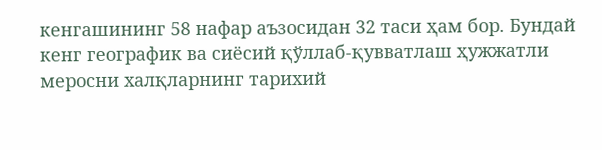кенгашининг 58 нафар аъзосидан 32 таси ҳам бор. Бундай кенг географик ва сиёсий қўллаб-қувватлаш ҳужжатли меросни халқларнинг тарихий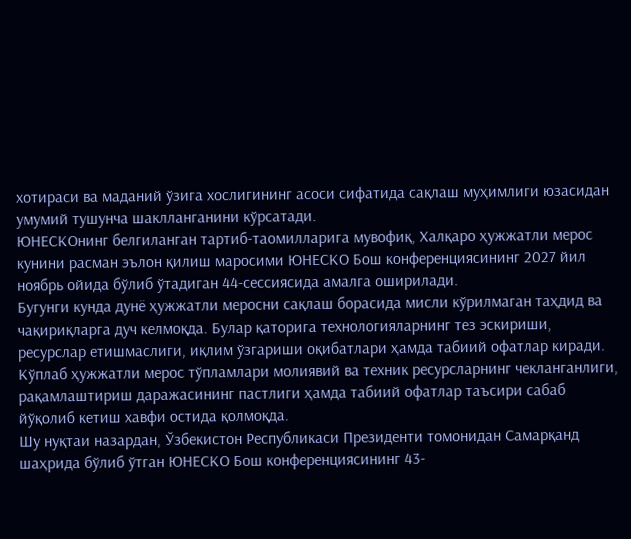хотираси ва маданий ўзига хослигининг асоси сифатида сақлаш муҳимлиги юзасидан умумий тушунча шаклланганини кўрсатади.
ЮНЕСКОнинг белгиланган тартиб-таомилларига мувофиқ, Халқаро ҳужжатли мерос кунини расман эълон қилиш маросими ЮНЕСКО Бош конференциясининг 2027 йил ноябрь ойида бўлиб ўтадиган 44-сессиясида амалга оширилади.
Бугунги кунда дунё ҳужжатли меросни сақлаш борасида мисли кўрилмаган таҳдид ва чақириқларга дуч келмоқда. Булар қаторига технологияларнинг тез эскириши, ресурслар етишмаслиги, иқлим ўзгариши оқибатлари ҳамда табиий офатлар киради. Кўплаб ҳужжатли мерос тўпламлари молиявий ва техник ресурсларнинг чекланганлиги, рақамлаштириш даражасининг пастлиги ҳамда табиий офатлар таъсири сабаб йўқолиб кетиш хавфи остида қолмоқда.
Шу нуқтаи назардан, Ўзбекистон Республикаси Президенти томонидан Самарқанд шаҳрида бўлиб ўтган ЮНЕСКО Бош конференциясининг 43-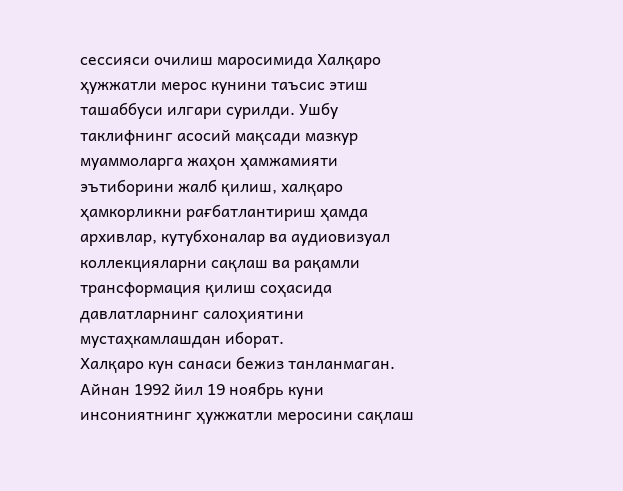сессияси очилиш маросимида Халқаро ҳужжатли мерос кунини таъсис этиш ташаббуси илгари сурилди. Ушбу таклифнинг асосий мақсади мазкур муаммоларга жаҳон ҳамжамияти эътиборини жалб қилиш, халқаро ҳамкорликни рағбатлантириш ҳамда архивлар, кутубхоналар ва аудиовизуал коллекцияларни сақлаш ва рақамли трансформация қилиш соҳасида давлатларнинг салоҳиятини мустаҳкамлашдан иборат.
Халқаро кун санаси бежиз танланмаган. Айнан 1992 йил 19 ноябрь куни инсониятнинг ҳужжатли меросини сақлаш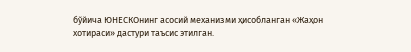бўйича ЮНЕСКОнинг асосий механизми ҳисобланган «Жаҳон хотираси» дастури таъсис этилган.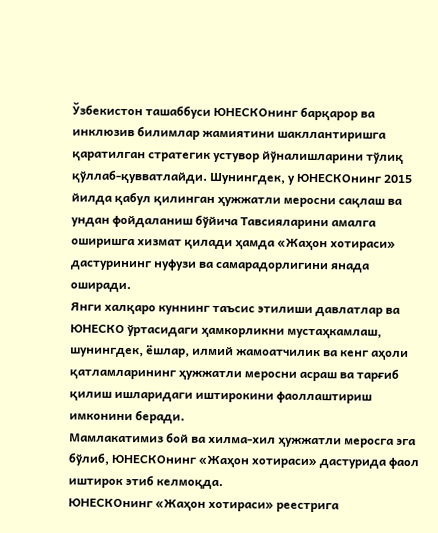Ўзбекистон ташаббуси ЮНЕСКОнинг барқарор ва инклюзив билимлар жамиятини шакллантиришга қаратилган стратегик устувор йўналишларини тўлиқ қўллаб-қувватлайди. Шунингдек, у ЮНЕСКОнинг 2015 йилда қабул қилинган ҳужжатли меросни сақлаш ва ундан фойдаланиш бўйича Тавсияларини амалга оширишга хизмат қилади ҳамда «Жаҳон хотираси» дастурининг нуфузи ва самарадорлигини янада оширади.
Янги халқаро куннинг таъсис этилиши давлатлар ва ЮНЕСКО ўртасидаги ҳамкорликни мустаҳкамлаш, шунингдек, ёшлар, илмий жамоатчилик ва кенг аҳоли қатламларининг ҳужжатли меросни асраш ва тарғиб қилиш ишларидаги иштирокини фаоллаштириш имконини беради.
Мамлакатимиз бой ва хилма-хил ҳужжатли меросга эга бўлиб, ЮНЕСКОнинг «Жаҳон хотираси» дастурида фаол иштирок этиб келмоқда.
ЮНЕСКОнинг «Жаҳон хотираси» реестрига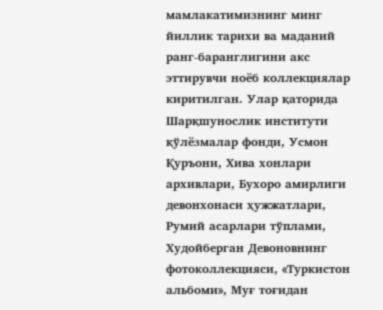мамлакатимизнинг минг йиллик тарихи ва маданий ранг-баранглигини акс эттирувчи ноёб коллекциялар киритилган. Улар қаторида Шарқшунослик институти қўлёзмалар фонди, Усмон Қуръони, Хива хонлари архивлари, Бухоро амирлиги девонхонаси ҳужжатлари, Румий асарлари тўплами, Худойберган Девоновнинг фотоколлекцияси, «Туркистон альбоми», Муғ тоғидан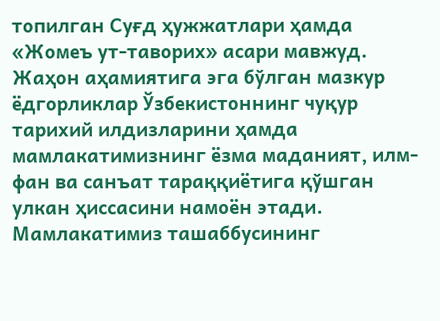топилган Суғд ҳужжатлари ҳамда «Жомеъ ут-таворих» асари мавжуд. Жаҳон аҳамиятига эга бўлган мазкур ёдгорликлар Ўзбекистоннинг чуқур тарихий илдизларини ҳамда мамлакатимизнинг ёзма маданият, илм-фан ва санъат тараққиётига қўшган улкан ҳиссасини намоён этади.
Мамлакатимиз ташаббусининг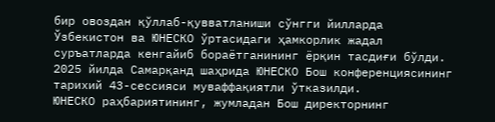бир овоздан қўллаб-қувватланиши сўнгги йилларда Ўзбекистон ва ЮНЕСКО ўртасидаги ҳамкорлик жадал суръатларда кенгайиб бораётганининг ёрқин тасдиғи бўлди.
2025 йилда Самарқанд шаҳрида ЮНЕСКО Бош конференциясининг тарихий 43-сессияси муваффақиятли ўтказилди.
ЮНЕСКО раҳбариятининг, жумладан Бош директорнинг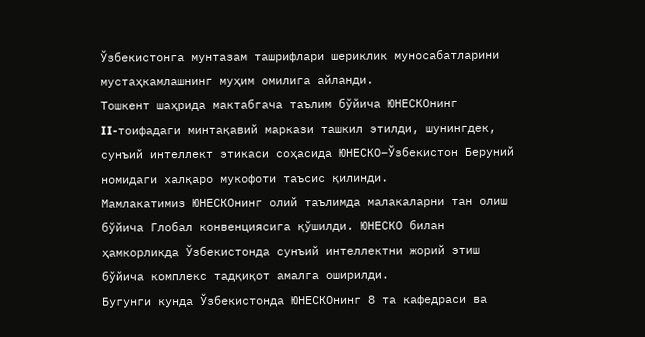Ўзбекистонга мунтазам ташрифлари шериклик муносабатларини мустаҳкамлашнинг муҳим омилига айланди.
Тошкент шаҳрида мактабгача таълим бўйича ЮНЕСКОнинг
II-тоифадаги минтақавий маркази ташкил этилди, шунингдек, сунъий интеллект этикаси соҳасида ЮНЕСКО–Ўзбекистон Беруний номидаги халқаро мукофоти таъсис қилинди.
Мамлакатимиз ЮНЕСКОнинг олий таълимда малакаларни тан олиш бўйича Глобал конвенциясига қўшилди. ЮНЕСКО билан ҳамкорликда Ўзбекистонда сунъий интеллектни жорий этиш бўйича комплекс тадқиқот амалга оширилди.
Бугунги кунда Ўзбекистонда ЮНЕСКОнинг 8 та кафедраси ва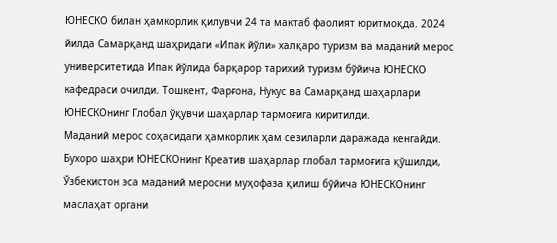ЮНЕСКО билан ҳамкорлик қилувчи 24 та мактаб фаолият юритмоқда. 2024 йилда Самарқанд шаҳридаги «Ипак йўли» халқаро туризм ва маданий мерос университетида Ипак йўлида барқарор тарихий туризм бўйича ЮНЕСКО кафедраси очилди. Тошкент, Фарғона, Нукус ва Самарқанд шаҳарлари ЮНЕСКОнинг Глобал ўқувчи шаҳарлар тармоғига киритилди.
Маданий мерос соҳасидаги ҳамкорлик ҳам сезиларли даражада кенгайди. Бухоро шаҳри ЮНЕСКОнинг Креатив шаҳарлар глобал тармоғига қўшилди, Ўзбекистон эса маданий меросни муҳофаза қилиш бўйича ЮНЕСКОнинг маслаҳат органи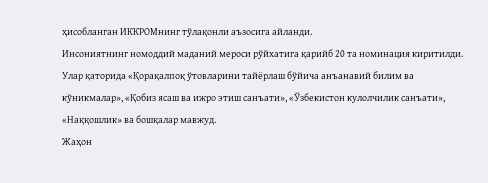ҳисобланган ИККРОМнинг тўлақонли аъзосига айланди.
Инсониятнинг номоддий маданий мероси рўйхатига қарийб 20 та номинация киритилди. Улар қаторида «Қорақалпоқ ўтовларини тайёрлаш бўйича анъанавий билим ва кўникмалар», «Қобиз ясаш ва ижро этиш санъати», «Ўзбекистон кулолчилик санъати», «Наққошлик» ва бошқалар мавжуд.
Жаҳон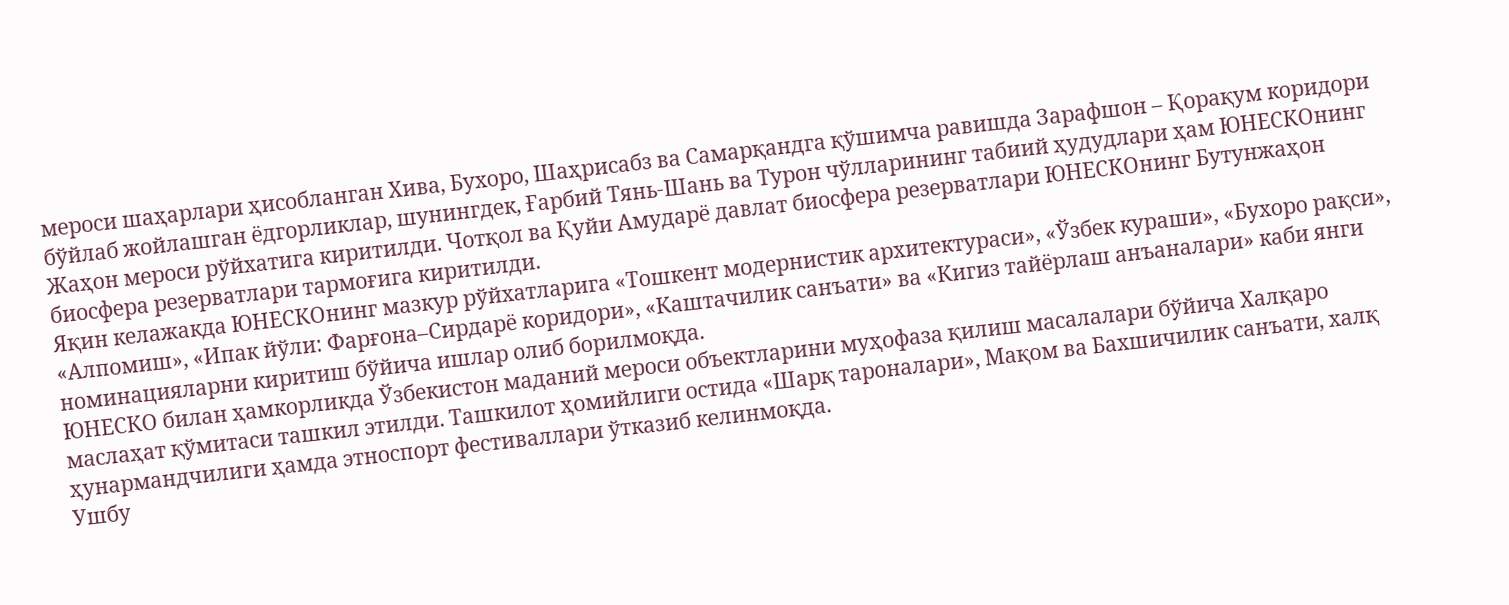мероси шаҳарлари ҳисобланган Хива, Бухоро, Шаҳрисабз ва Самарқандга қўшимча равишда Зарафшон – Қорақум коридори бўйлаб жойлашган ёдгорликлар, шунингдек, Ғарбий Тянь-Шань ва Турон чўлларининг табиий ҳудудлари ҳам ЮНЕСКОнинг Жаҳон мероси рўйхатига киритилди. Чотқол ва Қуйи Амударё давлат биосфера резерватлари ЮНЕСКОнинг Бутунжаҳон биосфера резерватлари тармоғига киритилди.
Яқин келажакда ЮНЕСКОнинг мазкур рўйхатларига «Тошкент модернистик архитектураси», «Ўзбек кураши», «Бухоро рақси», «Алпомиш», «Ипак йўли: Фарғона–Сирдарё коридори», «Каштачилик санъати» ва «Кигиз тайёрлаш анъаналари» каби янги номинацияларни киритиш бўйича ишлар олиб борилмоқда.
ЮНЕСКО билан ҳамкорликда Ўзбекистон маданий мероси объектларини муҳофаза қилиш масалалари бўйича Халқаро маслаҳат қўмитаси ташкил этилди. Ташкилот ҳомийлиги остида «Шарқ тароналари», Мақом ва Бахшичилик санъати, халқ ҳунармандчилиги ҳамда этноспорт фестиваллари ўтказиб келинмоқда.
Ушбу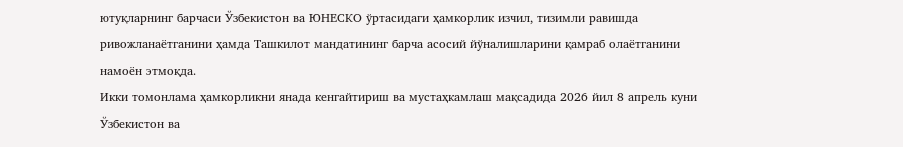ютуқларнинг барчаси Ўзбекистон ва ЮНЕСКО ўртасидаги ҳамкорлик изчил, тизимли равишда ривожланаётганини ҳамда Ташкилот мандатининг барча асосий йўналишларини қамраб олаётганини намоён этмоқда.
Икки томонлама ҳамкорликни янада кенгайтириш ва мустаҳкамлаш мақсадида 2026 йил 8 апрель куни Ўзбекистон ва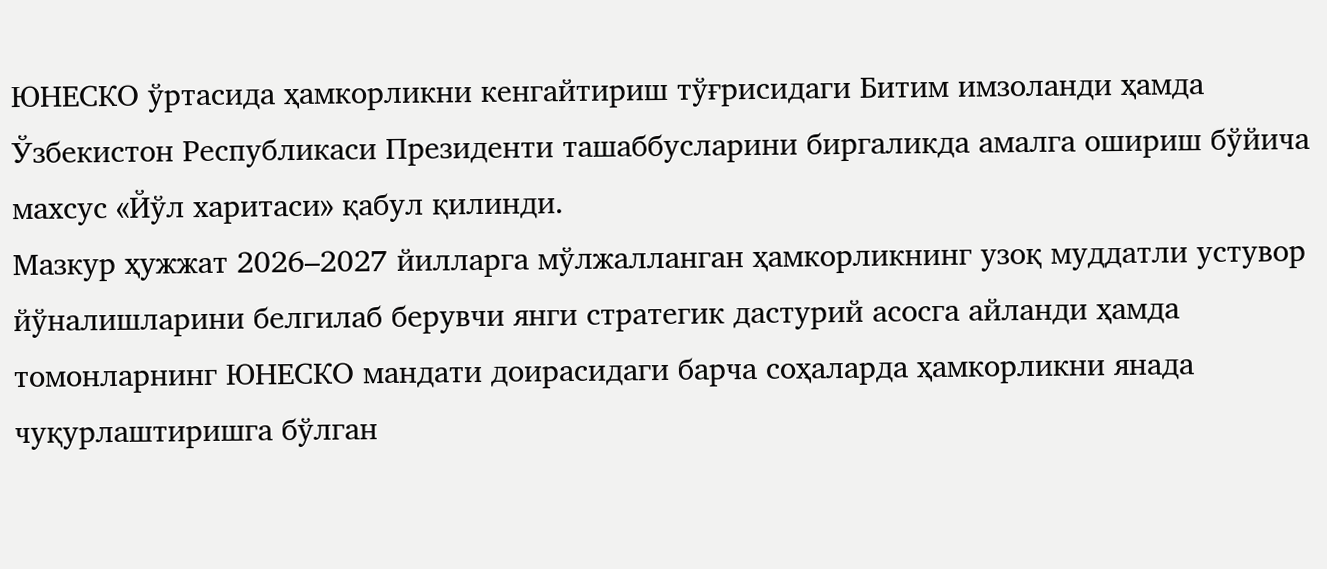ЮНЕСКО ўртасида ҳамкорликни кенгайтириш тўғрисидаги Битим имзоланди ҳамда Ўзбекистон Республикаси Президенти ташаббусларини биргаликда амалга ошириш бўйича махсус «Йўл харитаси» қабул қилинди.
Мазкур ҳужжат 2026–2027 йилларга мўлжалланган ҳамкорликнинг узоқ муддатли устувор йўналишларини белгилаб берувчи янги стратегик дастурий асосга айланди ҳамда томонларнинг ЮНЕСКО мандати доирасидаги барча соҳаларда ҳамкорликни янада чуқурлаштиришга бўлган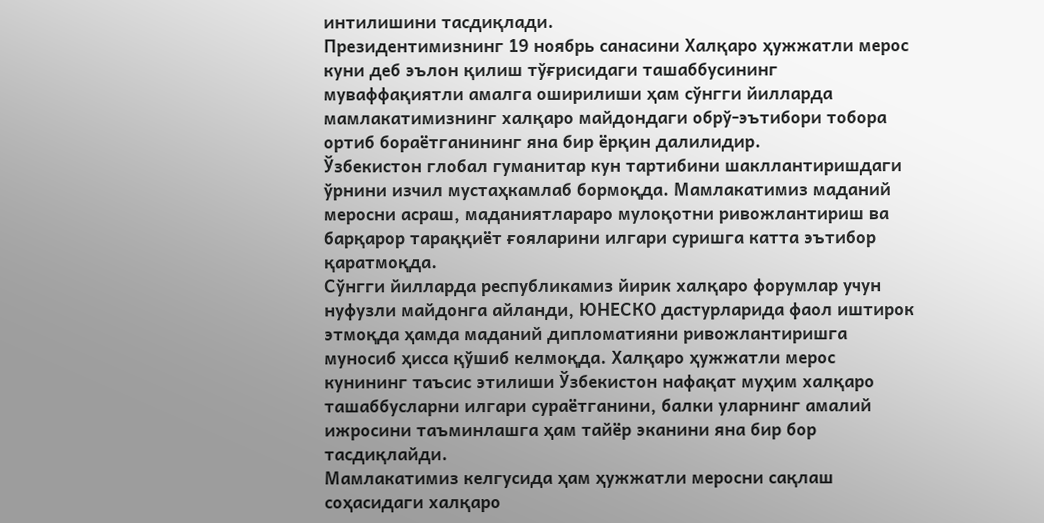интилишини тасдиқлади.
Президентимизнинг 19 ноябрь санасини Халқаро ҳужжатли мерос куни деб эълон қилиш тўғрисидаги ташаббусининг муваффақиятли амалга оширилиши ҳам сўнгги йилларда мамлакатимизнинг халқаро майдондаги обрў-эътибори тобора ортиб бораётганининг яна бир ёрқин далилидир.
Ўзбекистон глобал гуманитар кун тартибини шакллантиришдаги ўрнини изчил мустаҳкамлаб бормоқда. Мамлакатимиз маданий меросни асраш, маданиятлараро мулоқотни ривожлантириш ва барқарор тараққиёт ғояларини илгари суришга катта эътибор қаратмоқда.
Сўнгги йилларда республикамиз йирик халқаро форумлар учун нуфузли майдонга айланди, ЮНЕСКО дастурларида фаол иштирок этмоқда ҳамда маданий дипломатияни ривожлантиришга муносиб ҳисса қўшиб келмоқда. Халқаро ҳужжатли мерос кунининг таъсис этилиши Ўзбекистон нафақат муҳим халқаро ташаббусларни илгари сураётганини, балки уларнинг амалий ижросини таъминлашга ҳам тайёр эканини яна бир бор тасдиқлайди.
Мамлакатимиз келгусида ҳам ҳужжатли меросни сақлаш соҳасидаги халқаро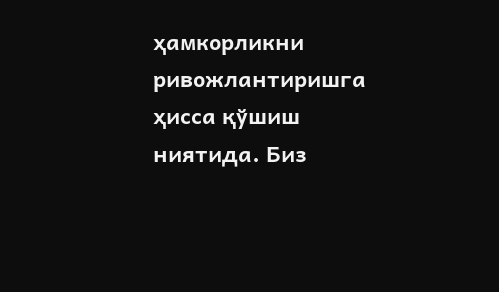ҳамкорликни ривожлантиришга ҳисса қўшиш ниятида. Биз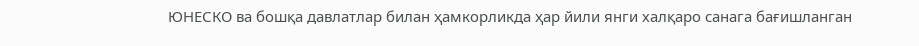ЮНЕСКО ва бошқа давлатлар билан ҳамкорликда ҳар йили янги халқаро санага бағишланган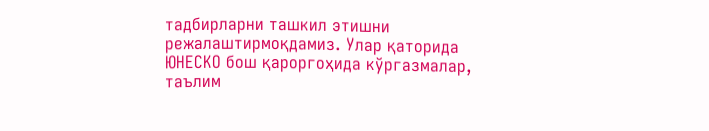тадбирларни ташкил этишни режалаштирмоқдамиз. Улар қаторида ЮНЕСКО бош қароргоҳида кўргазмалар, таълим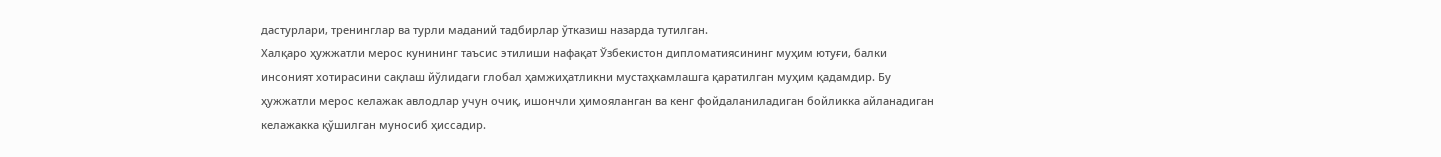дастурлари, тренинглар ва турли маданий тадбирлар ўтказиш назарда тутилган.
Халқаро ҳужжатли мерос кунининг таъсис этилиши нафақат Ўзбекистон дипломатиясининг муҳим ютуғи, балки инсоният хотирасини сақлаш йўлидаги глобал ҳамжиҳатликни мустаҳкамлашга қаратилган муҳим қадамдир. Бу ҳужжатли мерос келажак авлодлар учун очиқ, ишончли ҳимояланган ва кенг фойдаланиладиган бойликка айланадиган келажакка қўшилган муносиб ҳиссадир.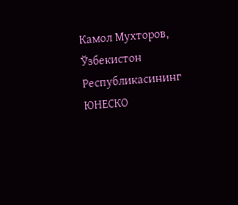Камол Мухторов,
Ўзбекистон Республикасининг
ЮНЕСКО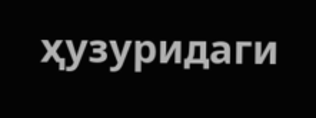ҳузуридаги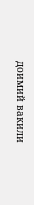доимий вакили